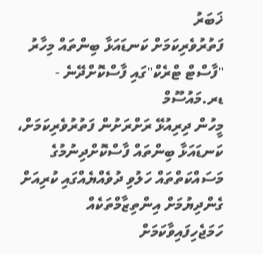ޚަބަރު
ފަތުރުވެރިކަމަށް ކަނޑައަޅާ ބިންތައް މިހާރު "ފާސްޓް ޓްރެކް"ގައި ފާސްކޮށްދޭނެ - ޑރ.މައުސޫމް
މީހުން ދިރިއުޅޭ ރަށްރަށުން ފަތުރުވެރިކަމަށް، ކަނޑައަޅާ ބިންތައް ފާސްކޮށްދިނުމުގެ މަސައްކަތްތައް ހަލުވި ދުވެއްޔެއްގައި ކުރިއަށް ގެންދިޔުމަށް އިންތިޒާމްތަކެއް ހަމަޖެހިފައިވާކަމަށް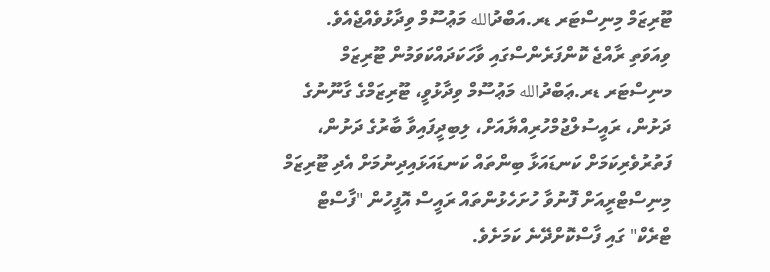ޓޫރިޒަމް މިނިސްޓަރ ޑރ.އަބްދުالله މަޢުސޫމް ވިދާޅުވެއްޖެއެވެ.
ވިއަވަތި ރާއްޖެ ކޮންފަރެންސްގައި ވާހަކަދައްކަވަމުން ޓޫރިޒަމް މނިސްޓަރ ޑރ.ޢަބްދުالله މަޢުސޫމް ވިދާޅުވީ، ޓޫރިޒަމްގެ ގާނޫނުގެ ދަށުން، ރައީސުލްޖުމްހުރިއްޔާއަށް، ލިބިދީފައިވާ ބާރުގެ ދަށުން، ފަތުރުވެރިކަމަށް ކަނޑައަޅާ ބިންތައް ކަނޑައަޅައިދިނުމަށް އެދި ޓޫރިޒަމް މިނިސްޓްރީއަށް ފޮނުވާ ހުށަހެޅުންތައް ރައީސް އޮފީހުން "ފާސްޓް ޓްރެކް" ގައި ފާސްކޮށްދޭނެ ކަމަށެވެ.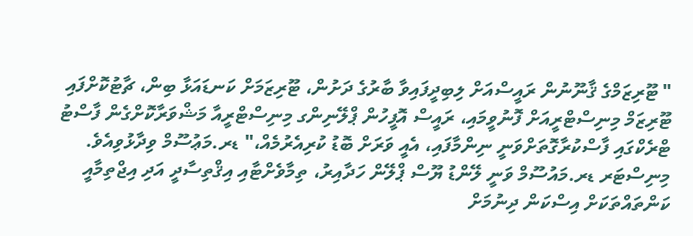" ޓޫރިޒަމްގެ ޤާނޫނުން ރައީސްއަށް ލިބިދީފައިވާ ބާރުގެ ދަށުން، ޓޫރިޒަމަށް ކަނޑައަޅާ ބިން، ޗާޓުކޮށްފައި ޓޫރިޒަމް މިނިސްޓްރީއަށް ފޮނުވީމައި، ރައީސް އޮފީހުން ޕްލޭނިންގ މިނިސްޓްރީއާ މަޝްވަރާކޮށްގެން ފާސްޓު ޓްރެކްގައި ފާސްކުރާގޮތަށްވަނީ ނިންމާފައި، އެއީ ވަރަށް ބޮޑު ކުރިއެރުމެއް،" ޑރ.މަޢުސޫމް ވިދާޅުވިއެވެ.
މިނިސްޓަރ ޑރ.މައުސޫމް ވަނީ ލޭންޑު ޔޫސް ޕްލޭން ހަދާއިރު، ތިމާވެށްޓާއި އިޤްތިސާދީ އަދި އިޖްތިމާއީ ކަންތައްތަކަށް އިސްކަން ދިނުމަށް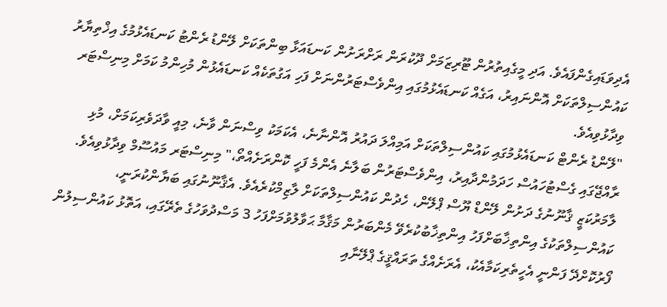އެދިވަޑައިގެންފައެވެ. އަދި މީގެއިތުރުން ޓޫރިޒަމަށް ދޫކުރަން ރަށްރަށުން ކަނޑައަޅާ ބިންތަކަށް ލޭންޑު ރެންޓު ކަނޑައެޅުމުގެ އިޚްތިޔާރު ކައުންސިލްތަކަށް އޮންނައިރު، އަގެއް ކަނޑައެޅުމުގައި އިންވެސްޓަރުންނަށް ފަހި އަގުތަކެއް ކަނޑައެޅުން މުހިންމު ކަމަށް މިނިސްޓަރ ވިދާޅުވިއެވެ.
"ލޭންޑު ރެންޓް ކަނޑައެޅުމުގައި ކައުންސިލްތަކަށް އަމިއްލަ ދައުރު އޮންނާނެ، އެކަމަކު ވިސްނަން ވާނެ، މިއީ ވާދަވެރިކަމަށް، މުޅި ރާއްޖޭގައި ގެސްޓުހައުސް ހަދަމުންދާއިރު، އިންވެސްޓަރުން ބަލާނެ އެންމެ ފަހީ ކޮންރަށެއްތޯ،" މިނިސްޓަރ މައުސޫމް ވިދާޅުވިއެވެ.
ލާމަރުކަޒީ ޤާނޫނުގެ ދަށުން ލޭންޑް ޔޫސް ޕްލޭން، ހެދުން ކައުންސިލްތަކަށް ލާޒިމްކުރެއެވެ. އެޤާނޫނުގައި ބަޔާންކުރަނީ، ކައުންސިލްތަކުގެ އިންތިޚާބަށްފަހު އިންތިޚާބުކުރެވޭ މެންބަރުން މަޤާމާ ޙަވާލުވުމަށްފަހު 3 މަސްދުވަހުގެ ތެރޭގައި، އަތޮޅު ކައުންސިލުން ފޯރުކޮށްދޭ ފަންނީ އެހީތެރިކަމާއެކު، އެރަށެއްގެ ތަރައްޤީގެ ޕްލޭނާއި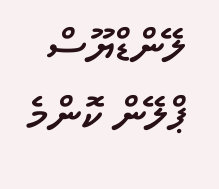ލޭންޑްޔޫސް ޕްލޭން ކޮންމެ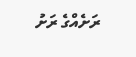ރަށެއްގެ ރަށު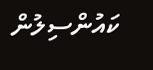ކައުންސިލުން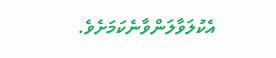އެކުލަވާލަންވާނެކަމަށެވެ.